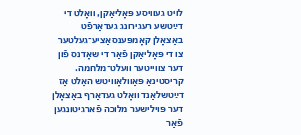לויט געוויסע פּאָליאַקן, וואָלט די דײַטשע רעגירונג געדאַרפֿט באַצאָלן קאָמפּענסאַציע־געלטער צו די פּאָליאַקן פֿאַר די שאָדנס פֿון דער צווייטער וועלט־מלחמה.
קריסטינאַ פּאַוולאָוויטש האַלט אַז דײַטשלאַנד וואָלט געדאַרף באַצאָלן דער פּוילישער מלוכה פֿארגיטונגען פֿאַר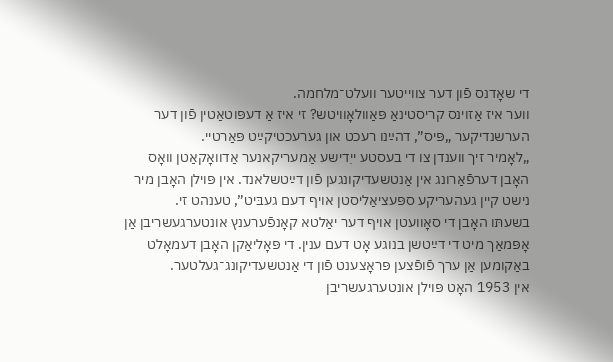די שאָדנס פֿון דער צווייטער וועלט־מלחמה.
ווער איז אַזוינס קריסטינאַ פּאַוולאָוויטש? זי איז אַ דעפּוטאַטין פֿון דער הערשנדיקער „פּיס”, דהײַנו רעכט און גערעכטיקײַט פּאַרטיי.
„לאָמיר זיך ווענדן צו די בעסטע ייִדישע אַמעריקאנער אַדוואָקאַטן וואָס האָבן דערפֿאַרונג אין אַנטשעדיקונגען פֿון דײַטשלאנד. אין פּוילן האָבן מיר נישט קיין געהעריקע ספּעציאַליסטן אויף דעם געבּיט”, טענהט זי.
בשעתּו האָבן די סאָוועטן אויף דער יאַלטא קאָנפֿערענץ אונטערגעשריבן אַן אָפּמאַך מיט די דײַטשן בנוגע אָט דעם ענין. די פּאָליאַקן האָבן דעמאָלט באַקומען אַן ערך פֿופֿצען פּראָצענט פֿון די אַנטשעדיקונג־געלטער.
אין 1953 האָט פּוילן אונטערגעשריבן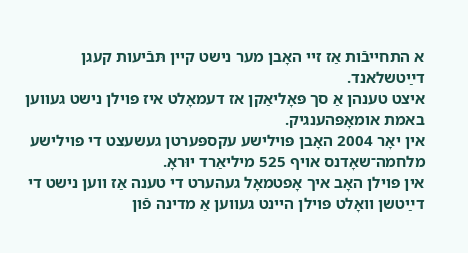א התחייבֿות אַז זיי האָבן מער נישט קיין תּבֿיעות קעגן דײַטשלאנד.
איצט טענהן אַ סך פּאָליאַקן אז דעמאָלט איז פּוילן נישט געווען באמת אומאָפּהענגיק.
אין יאָר 2004 האָבן פּוילישע עקספּערטן געשעצט די פּוילישע מלחמה־שאָדנס אויף 525 מיליאַרד יוּראָ.
אין פּוילן האָב איך אָפטמאָל געהערט די טענה אַז ווען נישט די דײַטשן וואָלט פּוילן היינט געווען אַ מדינה פֿון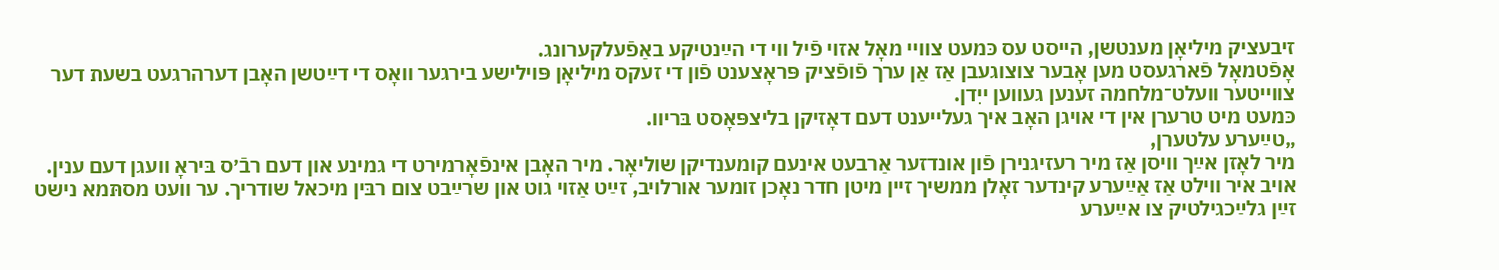זיבעציק מיליאָן מענטשן, הייסט עס כּמעט צוויי מאָל אזוי פֿיל ווי די הײַנטיקע באַפֿעלקערונג.
אָפֿטמאָל פֿארגעסט מען אָבער צוצוגעבן אַז אַן ערך פֿופֿציק פּראָצענט פֿון די זעקס מיליאָן פּוילישע בירגער וואָס די דײַטשן האָבן דערהרגעט בשעת דער צווייטער וועלט־מלחמה זענען געווען ייִדן.
כּמעט מיט טרערן אין די אויגן האָב איך געלייענט דעם דאָזיקן בליצפּאָסט בּריוו.
„טײַערע עלטערן,
מיר לאָזן אײַך וויסן אַז מיר רעזיגנירן פֿון אונדזער אַרבעט אינעם קומענדיקן שוליאָר. מיר האָבן אינפֿאָרמירט די גמינע און דעם רבֿ׳ס בּיראָ וועגן דעם ענין.
אויב איר ווילט אַז אַײַערע קינדער זאָלן ממשיך זיין מיטן חדר נאָכן זומער אורלויב, זײַט אַזוי גוט און שרײַבט צום רבּין מיכאל שודריך. ער וועט מסתּמא נישט זײַן גלײַכגילטיק צו אײַערע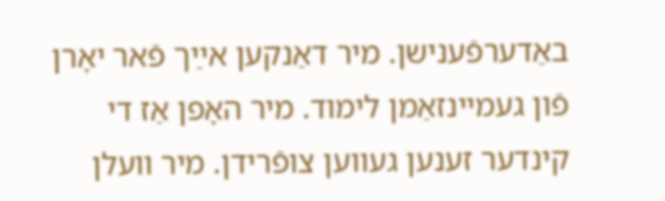באַדערפֿענישן. מיר דאַנקען אײַך פֿאר יאָרן פֿון געמיינזאַמן לימוד. מיר האָפן אַז די קינדער זענען געווען צופֿרידן. מיר וועלן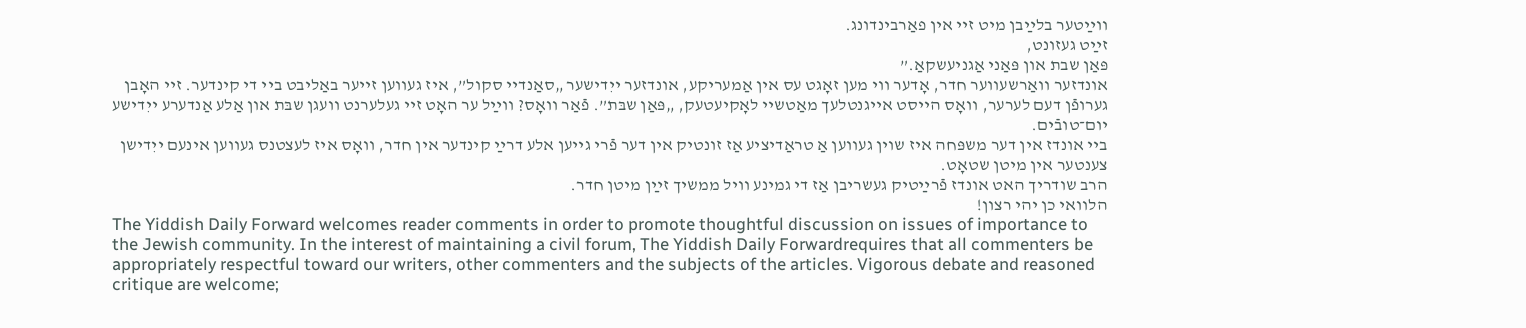ווײַטער בלײַבן מיט זיי אין פאַרבינדונג.
זײַט געזונט,
פּאַן שבת און פּאַני אַגניעשקאַ.”
אונדזער וואַרשעווער חדר, אָדער ווי מען זאָגט עס אין אַמעריקע, אונדזער ייִדישער „סאַנדיי סקול”, איז געווען זייער באַליבט ביי די קינדער. זיי האָבן גערופֿן דעם לערער, וואָס הייסט אייגנטלעך מאַטשיי לאָקיעטעק, „פּאַן שבּת”. פֿאַר וואָס? ווײַל ער האָט זיי געלערנט וועגן שבּת און אַלע אַנדערע ייִדישע יום־טובֿים.
ביי אונדז אין דער משפּחה איז שוין געווען אַ טראַדיציע אַז זונטיק אין דער פֿרי גייען אלע דרײַ קינדער אין חדר, וואָס איז לעצטנס געווען אינעם ייִדישן צענטער אין מיטן שטאָט.
הרב שודריך האט אונדז פֿרײַטיק געשריבן אַז די גמינע וויל ממשיך זײַן מיטן חדר.
הלוואי כן יהי רצון!
The Yiddish Daily Forward welcomes reader comments in order to promote thoughtful discussion on issues of importance to the Jewish community. In the interest of maintaining a civil forum, The Yiddish Daily Forwardrequires that all commenters be appropriately respectful toward our writers, other commenters and the subjects of the articles. Vigorous debate and reasoned critique are welcome;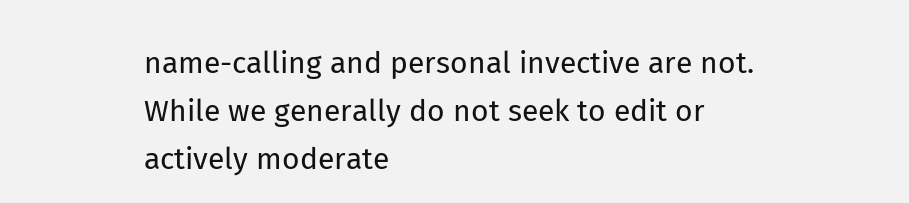name-calling and personal invective are not. While we generally do not seek to edit or actively moderate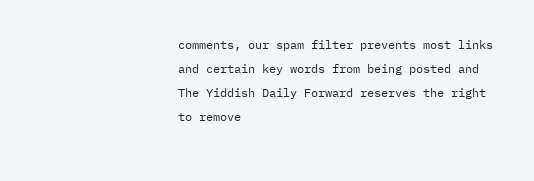comments, our spam filter prevents most links and certain key words from being posted and The Yiddish Daily Forward reserves the right to remove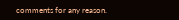comments for any reason.